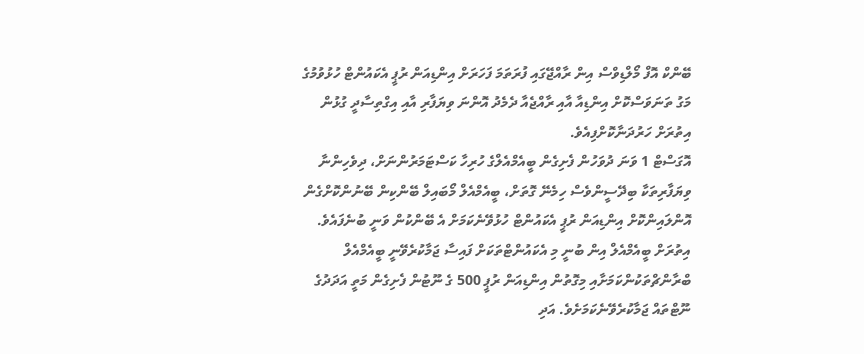ބޭންކް އޮފް މޯލްޑިވްސް އިން ރާއްޖޭގައި ފުރަތަމަ ފަހަރަށް އިންޑިއަން ރުޕީ އެކައުންޓް ހުޅުވުމުގެ މަގު ތަނަވަސްކޮށް އިންޑިއާ އާއި ރާއްޖެއާ ދެމެދު އޮންނަ ވިޔަފާރި އާއި އިގްތިސާދީ ގުޅުން އިތުރަށް ހަރުދަނާކޮށްފިއެވެ.
އޮގަސްޓް 1 ވަނަ ދުވަހުން ފެށިގެން ބީއެމްއެލްގެ ހުރިހާ ކަސްޓަމަރުންނަށް، ދިވެހިންނާ ވިޔަފާރިތަކާ ބިދޭސީންވެސް ހިމެނޭ ގޮތަށް، ބީއެމްއެލް މޯބައިލް ބޭންކިން ބޭނުންކޮށްގެން އޮންލައިންކޮށް އިންޑިއަން ރުޕީ އެކައުންޓް ހުޅުވޭނެކަމަށް އެ ބޭންކުން ވަނީ ބުނެފައެވެ. އިތުރަށް ބީއެމްއެލް އިން ބުނީ މި އެކައުންޓްތަކަށް ފައިސާ ޖަމާކުރެވޭނީ ބީއެމްއެލް ބްރާންޗްތަކުންކަމަށާއި މިގޮތުން އިންޑިއަން ރުޕީ 500 ގެ ނޫޓުން ފެށިގެން މަތީ އަދަދުގެ ނޫޓްތައް ޖަމާކުރެވޭނެކަމަށެވެ. އަދި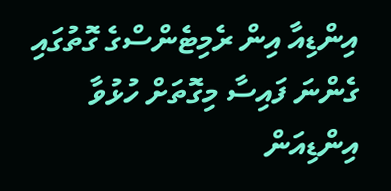އިންޑިއާ އިން ރެމިޓެންސްގެ ގޮތުގައި ގެންނަ ފައިސާ މިގޮތަށް ހުޅުވާ އިންޑިއަން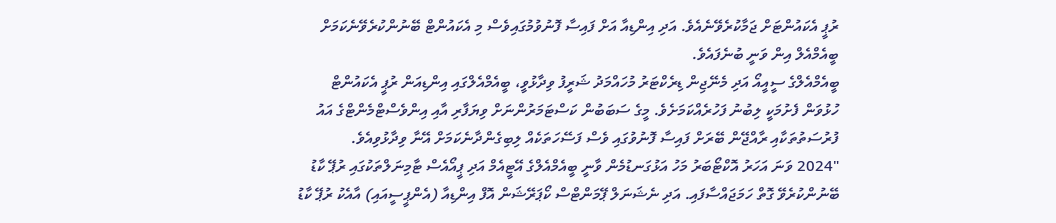ރުޕީ އެކައުންޓަށް ޖަމާކުރެވޭނެއެވެ. އަދި އިންޑިއާ އަށް ފައިސާ ފޮނުވުމުގައިވެސް މި އެކައުންޓް ބޭނުންކުރެވޭނެކަމަށް ބީއެމްއެލް އިން ވަނީ ބުނެފައެވެ.
ބީއެމްއެލްގެ ސީއީއޯ އަދި މެނޭޖިން ޑިރެކްޓަރު މުހައްމަދު ޝަރީފު ވިދާޅުވީ، ބީއެމްއެލްގައި އިންޑިއަން ރުޕީ އެކައުންޓް ހުޅުވަން ފެށުމަކީ ލިބުނު ފަހުރެއްކަމަށެވެ. މީގެ ސަބަބުން ކަސްޓަމަރުންނަށް ވިޔަފާރި އާއި އިންވެސްޓްމެންޓްގެ އައު ފުރުސަތުތަކާއި ރާއްޖޭން ބޭރަށް ފައިސާ ފޮނުވުގައި ވެސް ފަސޭހަތަކެއް ލިބިގެންދާނެކަމަށް އޭނާ ވިދާޅުވިއެވެ.
"2024 ވަނަ އަހަރު އޮކްޓޯބަރު މަހު އަޅުގަނޑުމެން ވާނީ ބީއެމްއެލްގެ އޭޓީއެމް އަދި ޕީއޯއެސް ޓާމިނަލްތަކުގައި ރުޕޭ ކާޑު ބޭނުންކުރެވޭ ގޮތް ހަމަޖައްސާފައި. އަދި ނެޝަނަލް ޕޭމަންޓްސް ކޯޕަރޭޝަން އޮފް އިންޑިއާ (އެންޕީސީއައި) އާއެކު ރުޕޭ ކާޑު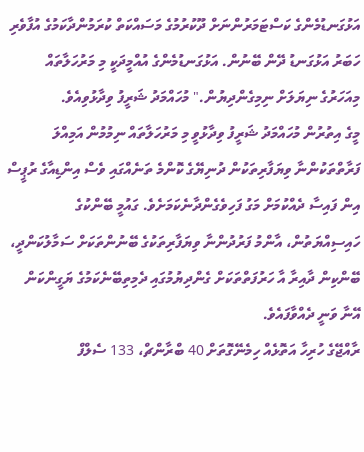އަޅުގަނޑުމެންގެ ކަސްޓަމަރުންނަށް ދޫކުރުމުގެ މަސައްކަތް ކުރަމުންދާކަމުގެ އުފާވެރި ހަބަރު އަޅުގަނޑު ދޭން ބޭނުން. އަޅުގަނޑުމެންގެ އުއްމީދަކީ މި މަރުހަލާތައް މިއަހަރުގެ ނިޔަލަށް ނިމިގެންދިޔުން." މުހައްމަދު ޝަރީފު ވިދާޅުވިއެވެ.
މީގެ އިތުރުން މުހައްމަދު ޝަރީފު ވިދާޅުވީ މި މަރުހަލާތައް ނިމުމުން އަމިއްލަ ފަރާތްތަކުންނާ ވިޔަފާރިތަކުން ދުނިޔޭގެ ކޮންމެ ތަނެއްގައި ވެސް އިންޑިއާގެ ރުޕީސް އިން ފައިސާ ދެއްކުމަށް މަގު ފަހިވެގެންދާނެކަމަށެވެ. ގައުމީ ބޭންކުގެ ހައިސިއްޔަތުން، އާންމު ފަރުދުންނާ ވިޔަފާރިތަކުގެ ބޭނުންތަކަށް ސަމާލުކަންދީ، ބޭންކިން ދާއިރާ އާ ހަރުފަތްތަކަށް ގެންދިޔުމުގައި ދެމިތިބޭނެކަމުގެ ޔަގީންކަން އޭނާ ވަނީ ދެއްވާފައެވެ.
ރާއްޖޭގެ ހުރިހާ އަތޮޅެއް ހިމެނޭގޮތަށް 40 ބްރާންޗް، 133 ސެލްފް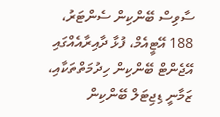ސާވިސް ބޭންކިން ސެންޓަރު، 188 އޭޓީއެމް، ފުޅާ ދާއިރާއެއްގައި އޭޖެންޓް ބޭންކިން ހިދުމަތްތަކާއި، ޒަމާނީ ޑިޖިޓަލް ބޭންކިން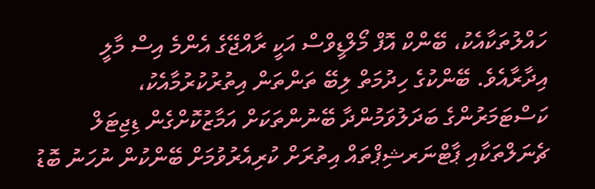ހައްލުތަކާއެކު، ބޭންކް އޮފް މޯލްޑީވްސް އަކީ ރާއްޖޭގެ އެންމެ އިސް މާލީ އިދާރާއެވެ. ބޭންކުގެ ހިދުމަތް ލިބޭ ތަންތަން އިތުރުކުރުމާއެކު، ކަސްޓަމަރުންގެ ބަދަލުވަމުންދާ ބޭނުންތަކަށް އަމާޒުކޮށްގެން ޑިޖިޓަލް ޗެނަލްތަކާއި ޕާޓްނަރޝިޕްތައް އިތުރަށް ކުރިއެރުވުމަށް ބޭންކުން ނުހަނު ބޮޑު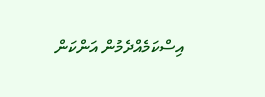އިސްކަމެއްދެމުން އަންކަން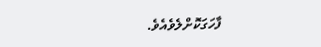ފާހަގަކޮށްލެވެއެވެ.